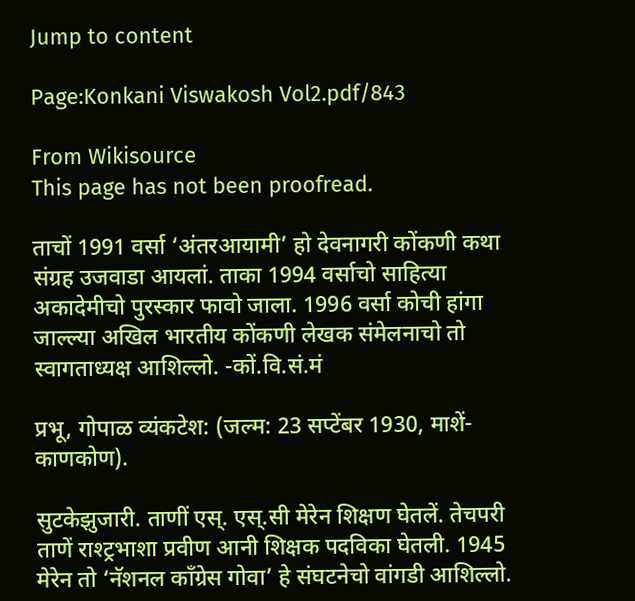Jump to content

Page:Konkani Viswakosh Vol2.pdf/843

From Wikisource
This page has not been proofread.

ताचों 1991 वर्सा ‘अंतरआयामी’ हो देवनागरी कोंकणी कथा संग्रह उजवाडा आयलां. ताका 1994 वर्साचो साहित्या अकादेमीचो पुरस्कार फावो जाला. 1996 वर्सा कोची हांगा जाल्ल्या अखिल भारतीय कोंकणी लेखक संमेलनाचो तो स्वागताध्यक्ष आशिल्लो. -कों.वि.सं.मं

प्रभू, गोपाळ व्यंकटेश: (जल्म: 23 सप्टेंबर 1930, माशें-काणकोण).

सुटकेझुजारी. ताणीं एस्. एस्.सी मेरेन शिक्षण घेतलें. तेचपरी ताणें राश्ट्रभाशा प्रवीण आनी शिक्षक पदविका घेतली. 1945 मेरेन तो ‘नॅशनल कॉंग्रेस गोवा’ हे संघटनेचो वांगडी आशिल्लो.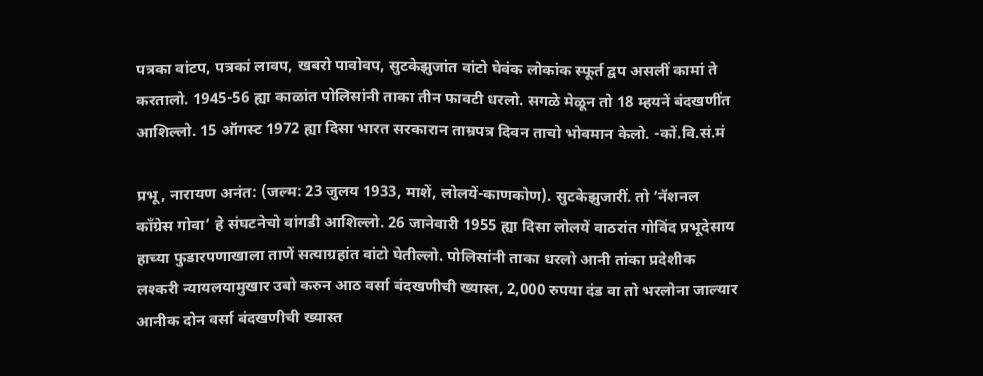पत्रका वांटप, पत्रकां लावप, खबरो पावोवप, सुटकेझुजांत वांटो घेवंक लोकांक स्फूर्त द्वप असलीं कामां ते करतालो. 1945-56 ह्या काळांत पोलिसांनी ताका तीन फावटी धरलो. सगळे मेळून तो 18 म्हयनें बंदखणींत आशिल्लो. 15 ऑगस्ट 1972 ह्या दिसा भारत सरकारान ताम्रपत्र दिवन ताचो भोवमान केलो. -कों.वि.सं.मं

प्रभू, नारायण अनंत: (जल्म: 23 जुलय 1933, माशें, लोलयें-काणकोण). सुटकेझुजारीं. तो ‘नॅशनल कॉंग्रेस गोवा’ हे संघटनेचो वांगडी आशिल्लो. 26 जानेवारी 1955 ह्या दिसा लोलयें वाठरांत गोविंद प्रभूदेसाय हाच्या फुडारपणाखाला ताणें सत्याग्रहांत वांटो घेतील्लो. पोलिसांनी ताका धरलो आनी तांका प्रदेशीक लश्करी न्यायलयामुखार उबो करुन आठ वर्सा बंदखणीची ख्यास्त, 2,000 रुपया दंड वा तो भरलोना जाल्यार आनीक दोन वर्सा बंदखणीची ख्यास्त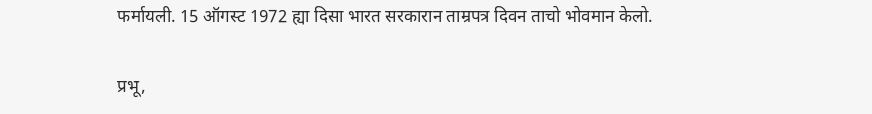फर्मायली. 15 ऑगस्ट 1972 ह्या दिसा भारत सरकारान ताम्रपत्र दिवन ताचो भोवमान केलो.

प्रभू,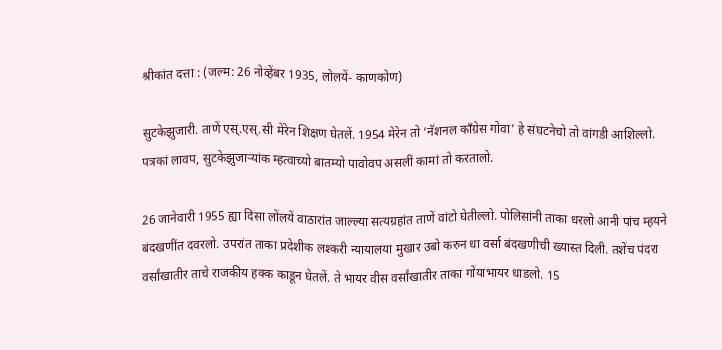श्रीकांत दत्ता : (जल्म: 26 नोव्हेंबर 1935, लोलयें- काणकोण)

सुटकेझुजारी. ताणें एस्.एस्.सी मेरेन शिक्षण घेतलें. 1954 मेरेन तो ‘नॅशनल कॉंग्रेस गोवा’ हे संघटनेचो तो वांगडी आशिल्लो. पत्रकां लावप, सुटकेझुजाऱ्यांक म्हत्वाच्यो बातम्यो पावोवप असलीं कामां तो करतालो.

26 जानेवारी 1955 ह्या दिसा लोंलयें वाठारांत जाल्ल्या सत्यग्रहांत ताणें वांटो घेतील्लो. पोलिसांनी ताका धरलो आनी पांच म्हयने बंदखणींत दवरलो. उपरांत ताका प्रदेशीक लश्करी न्यायालया मुखार उबो करुन धा वर्सा बंदखणीची ख्यास्त दिली. तशेंच पंदरा वर्सांखातीर ताचे राजकीय हक्क काडून घेतलें. ते भायर वीस वर्सांखातीर ताका गोंयाभायर धाडलो. 15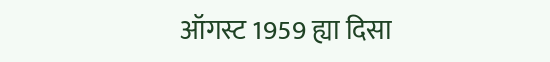ऑगस्ट 1959 ह्या दिसा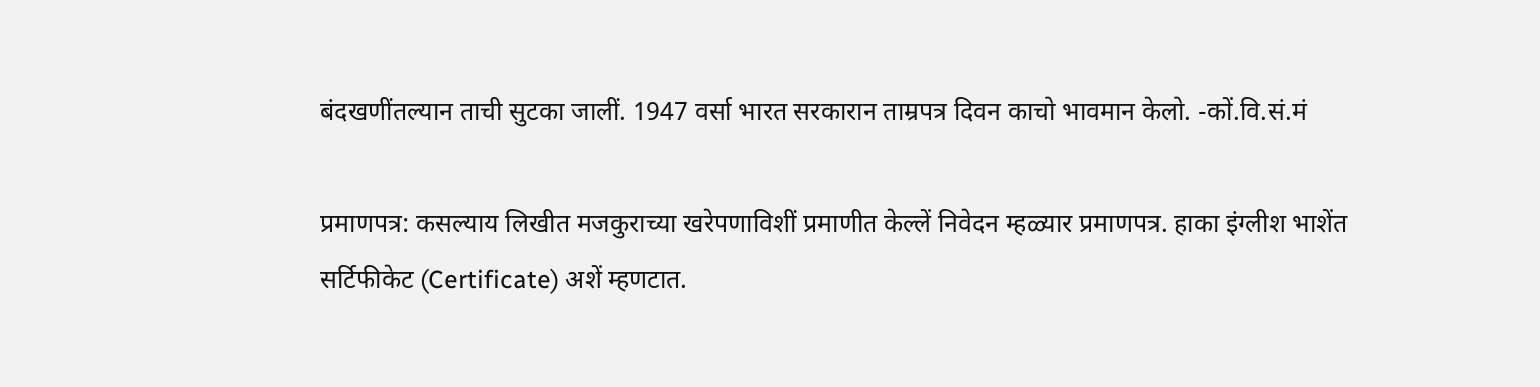बंदखणींतल्यान ताची सुटका जालीं. 1947 वर्सा भारत सरकारान ताम्रपत्र दिवन काचो भावमान केलो. -कों.वि.सं.मं

प्रमाणपत्र: कसल्याय लिखीत मजकुराच्या खरेपणाविशीं प्रमाणीत केल्लें निवेदन म्हळ्यार प्रमाणपत्र. हाका इंग्लीश भाशेंत सर्टिफीकेट (Certificate) अशें म्हणटात.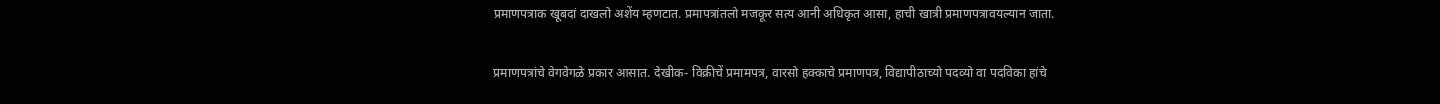प्रमाणपत्राक खूबदां दाखलो अशेंय म्हणटात. प्रमापत्रांतलो मजकूर सत्य आनी अधिकृत आसा, हाची खात्री प्रमाणपत्रावयल्यान जाता.

प्रमाणपत्रांचे वेगवेगळे प्रकार आसात. देखीक- विक्रीचें प्रमामपत्र, वारसो हक्काचे प्रमाणपत्र, विद्यापीठाच्यो पदव्यो वा पदविका हांचे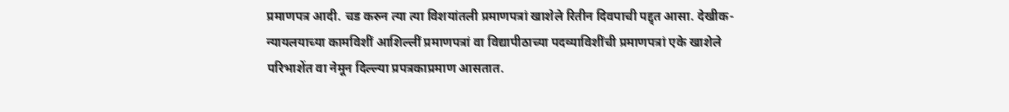प्रमाणपत्र आदी. चड करुन त्या त्या विशयांतली प्रमाणपत्रां खाशेले रितीन दिवपाची पद्द्त आसा. देखीक- न्यायलयाच्या कामविशीं आशिल्लीं प्रमाणपत्रां वा विद्यापीठाच्या पदव्याविशींची प्रमाणपत्रां एके खाशेले परिभाशेंत वा नेमून दिल्ल्या प्रपत्रकाप्रमाण आसतात.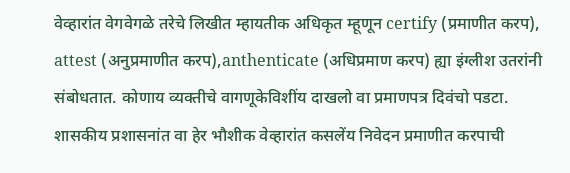वेव्हारांत वेगवेगळे तरेचे लिखीत म्हायतीक अधिकृत म्हूणून certify (प्रमाणीत करप), attest (अनुप्रमाणीत करप),anthenticate (अधिप्रमाण करप) ह्या इंग्लीश उतरांनी संबोधतात. कोणाय व्यक्तीचे वागणूकेविशींय दाखलो वा प्रमाणपत्र दिवंचो पडटा. शासकीय प्रशासनांत वा हेर भौशीक वेव्हारांत कसलेंय निवेदन प्रमाणीत करपाची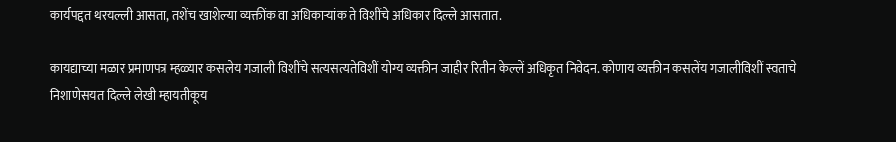कार्यपद्दत थरयल्ली आसता, तशेंच खाशेल्या व्यक्तींक वा अधिकाऱ्यांक ते विशींचे अधिकार दिल्ले आसतात.

कायद्याच्या मळार प्रमाणपत्र म्हळ्यार कसलेय गजाली विशींचे सत्यसत्यतेविशीं योग्य व्यक्तीन जाहीर रितीन केल्लें अधिकृत निवेदन. कोणाय व्यक्तीन कसलेंय गजालीविशीं स्वताचे निशाणेसयत दिल्ले लेखी म्हायतीकूय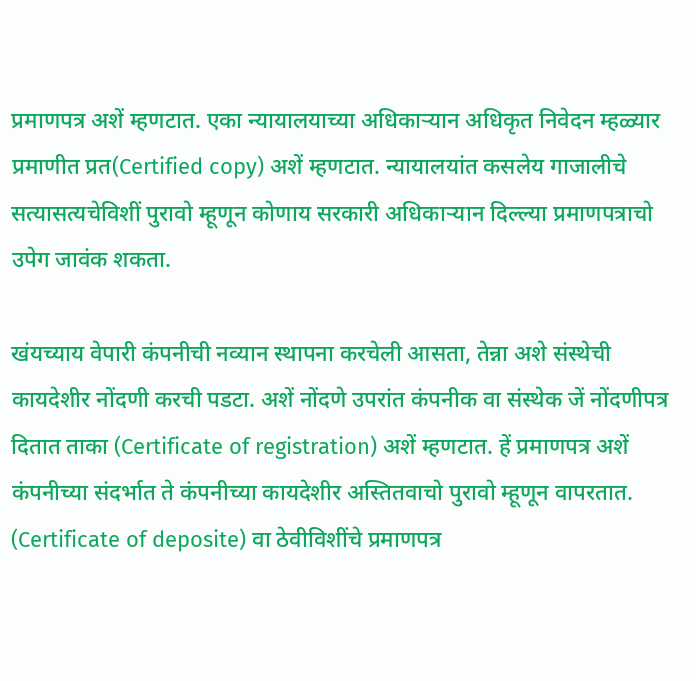प्रमाणपत्र अशें म्हणटात. एका न्यायालयाच्या अधिकाऱ्यान अधिकृत निवेदन म्हळ्यार प्रमाणीत प्रत(Certified copy) अशें म्हणटात. न्यायालयांत कसलेय गाजालीचे सत्यासत्यचेविशीं पुरावो म्हूणून कोणाय सरकारी अधिकाऱ्यान दिल्ल्या प्रमाणपत्राचो उपेग जावंक शकता.

खंयच्याय वेपारी कंपनीची नव्यान स्थापना करचेली आसता, तेन्ना अशे संस्थेची कायदेशीर नोंदणी करची पडटा. अशें नोंदणे उपरांत कंपनीक वा संस्थेक जें नोंदणीपत्र दितात ताका (Certificate of registration) अशें म्हणटात. हें प्रमाणपत्र अशें कंपनीच्या संदर्भात ते कंपनीच्या कायदेशीर अस्तितवाचो पुरावो म्हूणून वापरतात. (Certificate of deposite) वा ठेवीविशींचे प्रमाणपत्र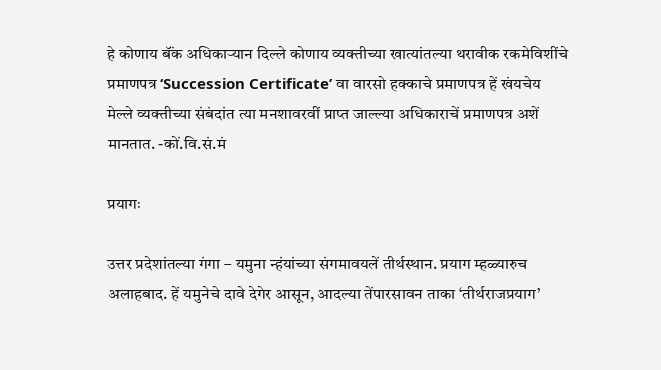हे कोणाय बॅंक अधिकाऱ्यान दिल्ले कोणाय व्यक्तीच्या खात्यांतल्या थरावीक रकमेविशींचे प्रमाणपत्र ‘Succession Certificate’ वा वारसो हक्काचे प्रमाणपत्र हें खंयचेय मेल्ले व्यक्तीच्या संबंदांत त्या मनशावरवीं प्राप्त जाल्ल्या अधिकाराचें प्रमाणपत्र अशें मानतात. -कों.वि.सं.मं

प्रयागः

उत्तर प्रदेशांतल्या गंगा – यमुना न्हंयांच्या संगमावयलें तीर्थस्थान. प्रयाग म्हळ्यारुच अलाहबाद. हें यमुनेचे दावे देगेर आसून, आदल्या तेंपारसावन ताका ‘तीर्थराजप्रयाग’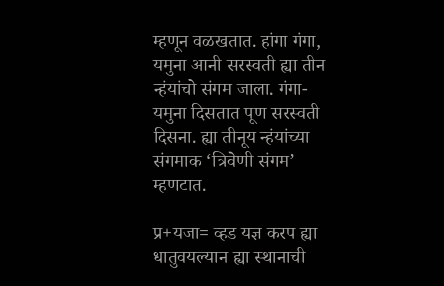म्हणून वळखतात. हांगा गंगा, यमुना आनी सरस्वती ह्या तीन न्हंयांचो संगम जाला. गंगा-यमुना दिसतात पूण सरस्वती दिसना. ह्या तीनूय न्हंयांच्या संगमाक ‘त्रिवेणी संगम’ म्हणटात.

प्र+यजा= व्हड यज्ञ करप ह्या धातुवयल्यान ह्या स्थानाची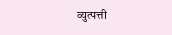व्युत्पत्ती